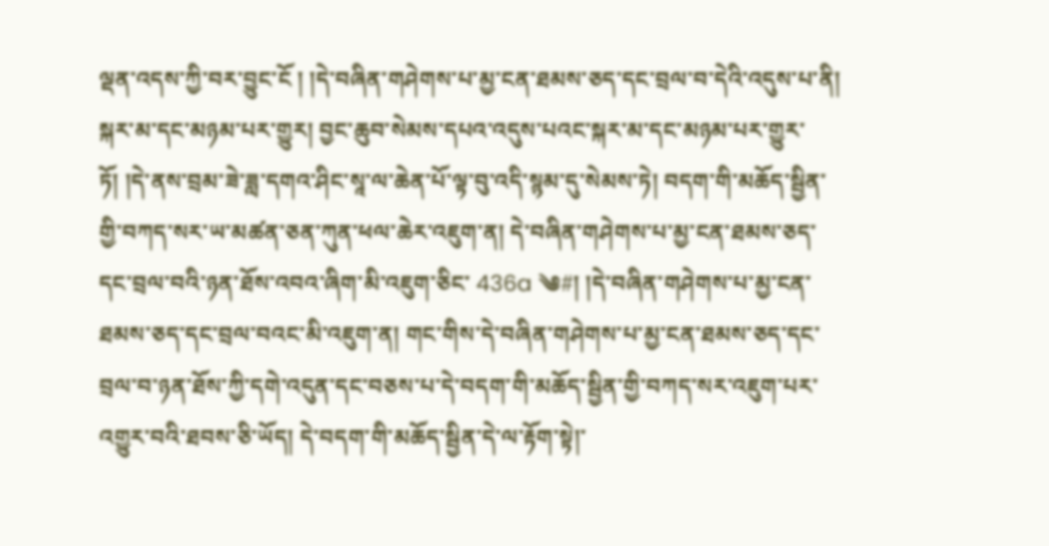ལྡན་འདས་ཀྱི་བར་བྱུང་ངོ ། །དེ་བཞིན་གཤེགས་པ་མྱ་ངན་ཐམས་ཅད་དང་བྲལ་བ་དེའི་འདུས་པ་ནི། སྐར་མ་དང་མཉམ་པར་གྱུར། བྱང་ཆུབ་སེམས་དཔའ་འདུས་པའང་སྐར་མ་དང་མཉམ་པར་གྱུར་ཏོ། །དེ་ནས་བྲམ་ཟེ་ཟླ་དགའ་ཤིང་སཱ་ལ་ཆེན་པོ་ལྟ་བུ་འདི་སྙམ་དུ་སེམས་ཏེ། བདག་གི་མཆོད་སྦྱིན་གྱི་བཀད་སར་ཡ་མཚན་ཅན་ཀུན་ཕལ་ཆེར་འཇུག་ན། དེ་བཞིན་གཤེགས་པ་མྱ་ངན་ཐམས་ཅད་དང་བྲལ་བའི་ཉན་ཐོས་འབའ་ཞིག་མི་འཇུག་ཅིང་ 436a ༄#། །དེ་བཞིན་གཤེགས་པ་མྱ་ངན་ཐམས་ཅད་དང་བྲལ་བའང་མི་འཇུག་ན། གང་གིས་དེ་བཞིན་གཤེགས་པ་མྱ་ངན་ཐམས་ཅད་དང་བྲལ་བ་ཉན་ཐོས་ཀྱི་དགེ་འདུན་དང་བཅས་པ་དེ་བདག་གི་མཆོད་སྦྱིན་གྱི་བཀད་སར་འཇུག་པར་འགྱུར་བའི་ཐབས་ཅི་ཡོད། དེ་བདག་གི་མཆོད་སྦྱིན་དེ་ལ་རྟོག་སྟེ།་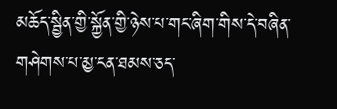མཆོད་སྦྱིན་གྱི་སྐྱོན་གྱི་ཉེས་པ་གང་ཞིག་གིས་དེ་བཞིན་གཤེགས་པ་མྱ་ངན་ཐམས་ཅད་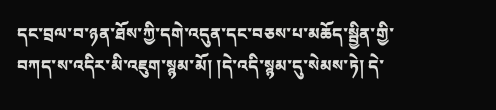དང་བྲལ་བ་ཉན་ཐོས་ཀྱི་དགེ་འདུན་དང་བཅས་པ་མཆོད་སྦྱིན་གྱི་བཀད་ས་འདིར་མི་འཇུག་སྙམ་མོ། །དེ་འདི་སྙམ་དུ་སེམས་ཏེ། དེ་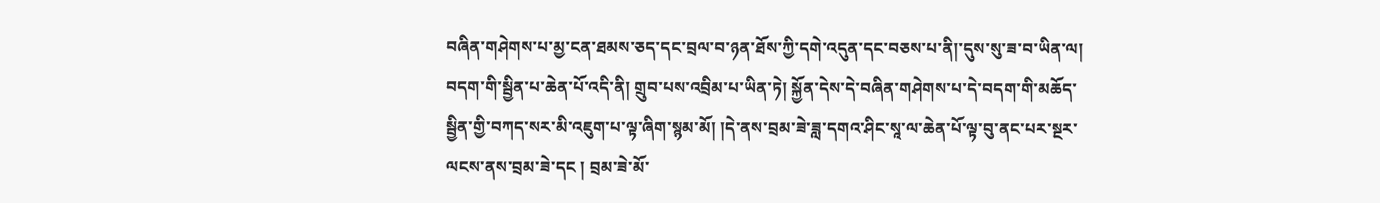བཞིན་གཤེགས་པ་མྱ་ངན་ཐམས་ཅད་དང་བྲལ་བ་ཉན་ཐོས་ཀྱི་དགེ་འདུན་དང་བཅས་པ་ནི།་དུས་སུ་ཟ་བ་ཡིན་ལ། བདག་གི་སྦྱིན་པ་ཆེན་པོ་འདི་ནི། གྲུབ་པས་འབྲིམ་པ་ཡིན་ཏེ། སྐྱོན་དེས་དེ་བཞིན་གཤེགས་པ་དེ་བདག་གི་མཆོད་སྦྱིན་གྱི་བཀད་སར་མི་འཇུག་པ་ལྟ་ཞིག་སྙམ་མོ། །དེ་ནས་བྲམ་ཟེ་ཟླ་དགའ་ཤིང་སཱ་ལ་ཆེན་པོ་ལྟ་བུ་ནང་པར་སྔར་ལངས་ནས་བྲམ་ཟེ་དང ། བྲམ་ཟེ་མོ་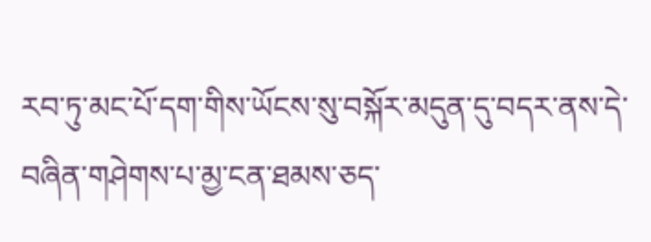རབ་ཏུ་མང་པོ་དག་གིས་ཡོངས་སུ་བསྐོར་མདུན་དུ་བདར་ནས་དེ་བཞིན་གཤེགས་པ་མྱ་ངན་ཐམས་ཅད་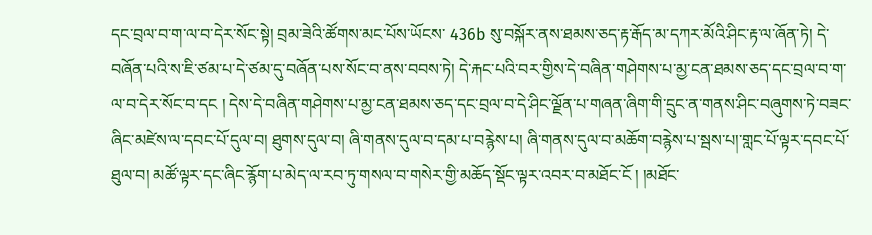དང་བྲལ་བ་ག་ལ་བ་དེར་སོང་སྟེ། བྲམ་ཟེའི་ཚོགས་མང་པོས་ཡོངས་ 436b སུ་བསྐོར་ནས་ཐམས་ཅད་རྟ་རྒོད་མ་དཀར་མོའི་ཤིང་རྟ་ལ་ཞོན་ཏེ། དེ་བཞོན་པའི་ས་ཇི་ཙམ་པ་དེ་ཙམ་དུ་བཞོན་པས་སོང་བ་ནས་བབས་ཏེ། དེ་རྐང་པའི་བར་གྱིས་དེ་བཞིན་གཤེགས་པ་མྱ་ངན་ཐམས་ཅད་དང་བྲལ་བ་ག་ལ་བ་དེར་སོང་བ་དང ། དེས་དེ་བཞིན་གཤེགས་པ་མྱ་ངན་ཐམས་ཅད་དང་བྲལ་བ་དེ་ཤིང་ལྗོན་པ་གཞན་ཞིག་གི་དྲུང་ན་གནས་ཤིང་བཞུགས་ཏེ་བཟང་ཞིང་མཛེས་ལ་དབང་པོ་དུལ་བ། ཐུགས་དུལ་བ། ཞི་གནས་དུལ་བ་དམ་པ་བརྙེས་པ། ཞི་གནས་དུལ་བ་མཆོག་བརྙེས་པ་སྦས་པ།་གླང་པོ་ལྟར་དབང་པོ་ཐུལ་བ། མཚོ་ལྟར་དང་ཞིང་རྙོག་པ་མེད་ལ་རབ་ཏུ་གསལ་བ་གསེར་གྱི་མཆོད་སྡོང་ལྟར་འབར་བ་མཐོང་ངོ ། །མཐོང་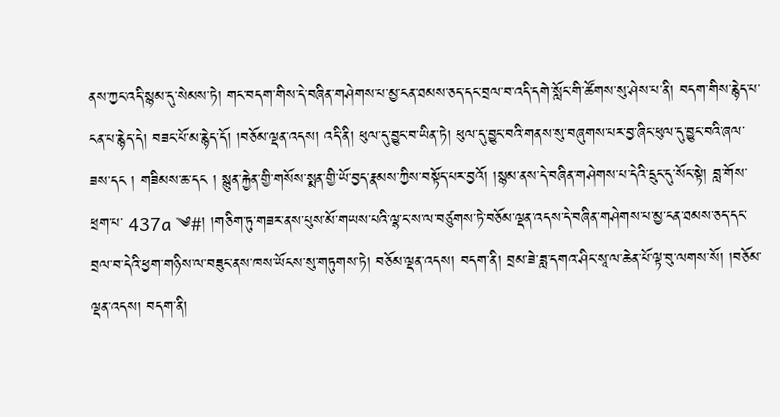ནས་ཀྱང་འདི་སྙམ་དུ་སེམས་ཏེ། གང་བདག་གིས་དེ་བཞིན་གཤེགས་པ་མྱ་ངན་ཐམས་ཅད་དང་བྲལ་བ་འདི་དགེ་སློང་གི་ཚོགས་སུ་ཤེས་པ་ནི། བདག་གིས་རྙེད་པ་ངན་པ་རྙེད་དེ། བཟང་པོ་མ་རྙེད་དོ། །བཅོམ་ལྡན་འདས། འདི་ནི། ཕུལ་དུ་བྱུང་བ་ཡིན་ཏེ། ཕུལ་དུ་བྱུང་བའི་གནས་སུ་བཞུགས་པར་བྱ་ཞིང་ཕུལ་དུ་བྱུང་བའི་ཞལ་ཟས་དང ། གཟིམས་ཆ་དང ། སྙུན་རྐྱེན་གྱི་གསོས་སྨན་གྱི་ཡོ་བྱད་རྣམས་ཀྱིས་བསྟོད་པར་བྱའོ། །སྙམ་ནས་དེ་བཞིན་གཤེགས་པ་དེའི་དྲུང་དུ་སོང་སྟེ། བླ་གོས་ཕྲག་པ་ 437a ༄#། །གཅིག་ཏུ་གཟར་ནས་པུས་མོ་གཡས་པའི་ལྷ་ང་ས་ལ་བཙུགས་ཏེ་བཅོམ་ལྡན་འདས་དེ་བཞིན་གཤེགས་པ་མྱ་ངན་ཐམས་ཅད་དང་བྲལ་བ་དེའི་ཕྱག་གཉིས་ལ་བཟུང་ནས་ཁས་ཡོངས་སུ་གཏུགས་ཏེ། བཅོམ་ལྡན་འདས། བདག་ནི། བྲམ་ཟེ་ཟླ་དགའ་ཤིང་སཱ་ལ་ཆེན་པོ་ལྟ་བུ་ལགས་སོ། །བཅོམ་ལྡན་འདས། བདག་ནི།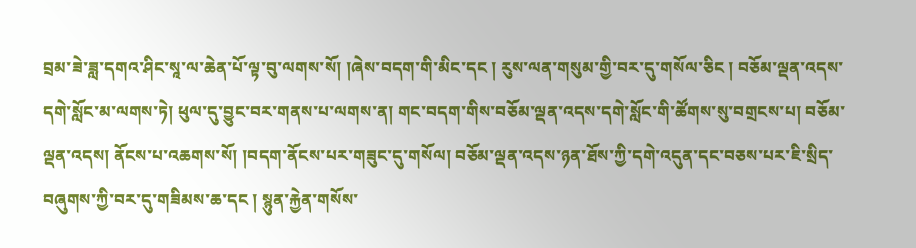བྲམ་ཟེ་ཟླ་དགའ་ཤིང་སཱ་ལ་ཆེན་པོ་ལྟ་བུ་ལགས་སོ། །ཞེས་བདག་གི་མིང་དང ། རུས་ལན་གསུམ་གྱི་བར་དུ་གསོལ་ཅིང ། བཅོམ་ལྡན་འདས་དགེ་སློང་མ་ལགས་ཏེ། ཕུལ་དུ་བྱུང་བར་གནས་པ་ལགས་ན། གང་བདག་གིས་བཅོམ་ལྡན་འདས་དགེ་སློང་གི་ཚོགས་སུ་བགྲངས་པ། བཅོམ་ལྡན་འདས། ནོངས་པ་འཆགས་སོ། །བདག་ནོངས་པར་གཟུང་དུ་གསོལ། བཅོམ་ལྡན་འདས་ཉན་ཐོས་ཀྱི་དགེ་འདུན་དང་བཅས་པར་ཇི་སྲིད་བཞུགས་ཀྱི་བར་དུ་གཟིམས་ཆ་དང ། སྙུན་རྐྱེན་གསོས་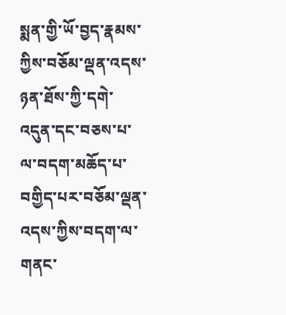སྨན་གྱི་ཡོ་བྱད་རྣམས་ཀྱིས་བཅོམ་ལྡན་འདས་ཉན་ཐོས་ཀྱི་དགེ་འདུན་དང་བཅས་པ་ལ་བདག་མཆོད་པ་བགྱིད་པར་བཅོམ་ལྡན་འདས་ཀྱིས་བདག་ལ་གནང་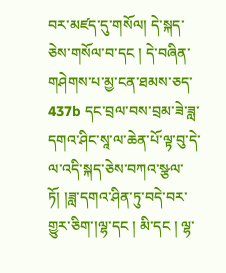བར་མཛད་དུ་གསོལ། དེ་སྐད་ཅེས་གསོལ་བ་དང ། དེ་བཞིན་གཤེགས་པ་མྱ་ངན་ཐམས་ཅད་ 437b དང་བྲལ་བས་བྲམ་ཟེ་ཟླ་དགའ་ཤིང་སཱ་ལ་ཆེན་པོ་ལྟ་བུ་དེ་ལ་འདི་སྐད་ཅེས་བཀའ་སྩལ་ཏོ། །ཟླ་དགའ་ཤིན་ཏུ་བདེ་བར་གྱུར་ཅིག་།ལྷ་དང ། མི་དང ། ལྷ་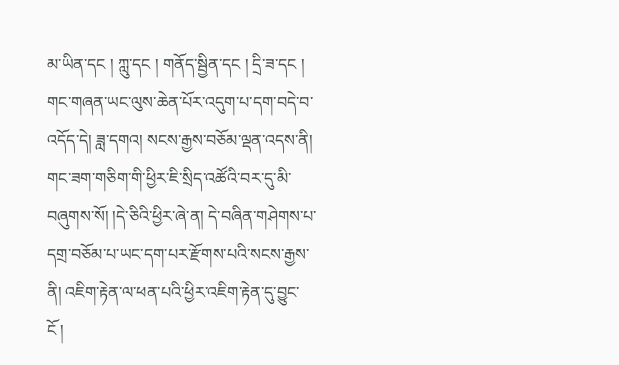མ་ཡིན་དང ། ཀླུ་དང ། གནོད་སྦྱིན་དང ། དྲི་ཟ་དང ། གང་གཞན་ཡང་ལུས་ཆེན་པོར་འདུག་པ་དག་བདེ་བ་འདོད་དེ། ཟླ་དགའ། སངས་རྒྱས་བཅོམ་ལྡན་འདས་ནི། གང་ཟག་གཅིག་གི་ཕྱིར་ཇི་སྲིད་འཚོའི་བར་དུ་མི་བཞུགས་སོ། །དེ་ཅིའི་ཕྱིར་ཞེ་ན། དེ་བཞིན་གཤེགས་པ་དགྲ་བཅོམ་པ་ཡང་དག་པར་རྫོགས་པའི་སངས་རྒྱས་ནི། འཇིག་རྟེན་ལ་ཕན་པའི་ཕྱིར་འཇིག་རྟེན་དུ་བྱུང་ངོ །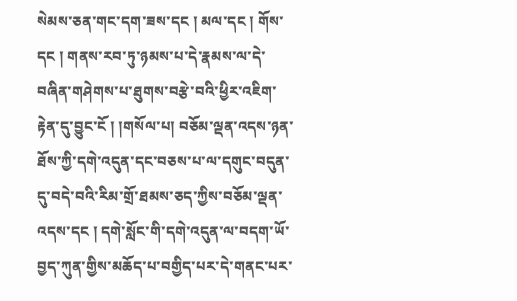སེམས་ཅན་གང་དག་ཟས་དང ། མལ་དང ། གོས་དང ། གནས་རབ་ཏུ་ཉམས་པ་དེ་རྣམས་ལ་དེ་བཞིན་གཤེགས་པ་ཐུགས་བརྩེ་བའི་ཕྱིར་འཇིག་རྟེན་དུ་བྱུང་ངོ ། །གསོལ་པ། བཅོམ་ལྡན་འདས་ཉན་ཐོས་ཀྱི་དགེ་འདུན་དང་བཅས་པ་ལ་དགུང་བདུན་དུ་བདེ་བའི་རིམ་གྲོ་ཐམས་ཅད་ཀྱིས་བཅོམ་ལྡན་འདས་དང ། དགེ་སློང་གི་དགེ་འདུན་ལ་བདག་ཡོ་བྱད་ཀུན་གྱིས་མཆོད་པ་བགྱིད་པར་དེ་གནང་པར་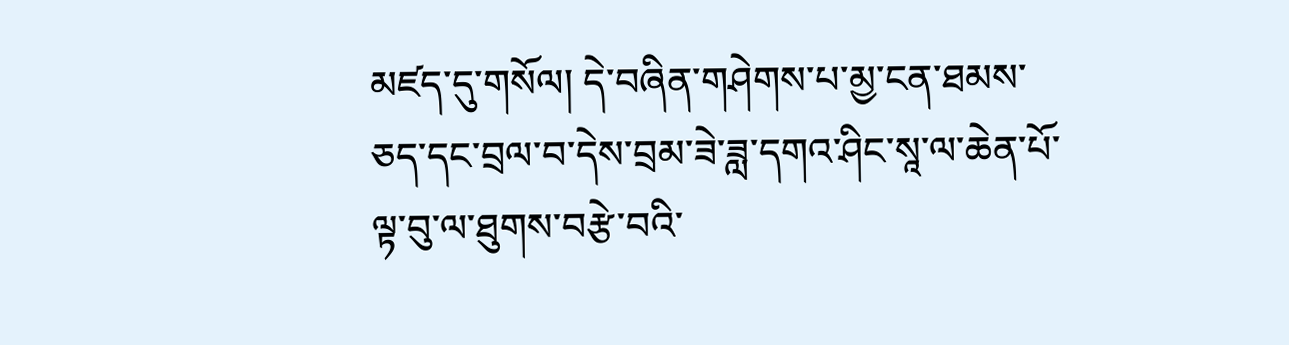མཛད་དུ་གསོལ། དེ་བཞིན་གཤེགས་པ་མྱ་ངན་ཐམས་ཅད་དང་བྲལ་བ་དེས་བྲམ་ཟེ་ཟླ་དགའ་ཤིང་སཱ་ལ་ཆེན་པོ་ལྟ་བུ་ལ་ཐུགས་བརྩེ་བའི་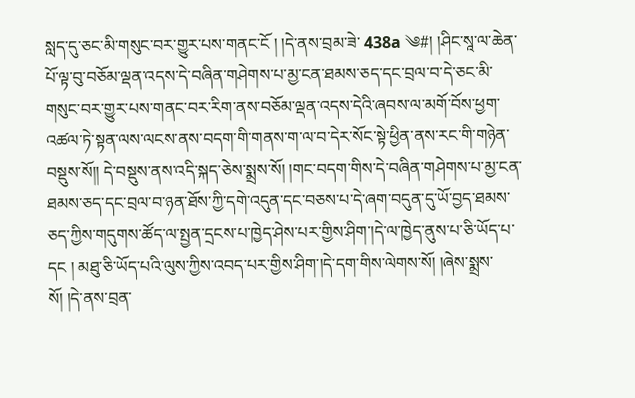སླད་དུ་ཅང་མི་གསུང་བར་གྱུར་པས་གནང་ངོ ། །དེ་ནས་བྲམ་ཟེ་ 438a ༄#། །ཤིང་སཱ་ལ་ཆེན་པོ་ལྟ་བུ་བཅོམ་ལྡན་འདས་དེ་བཞིན་གཤེགས་པ་མྱ་ངན་ཐམས་ཅད་དང་བྲལ་བ་དེ་ཅང་མི་གསུང་བར་གྱུར་པས་གནང་བར་རིག་ནས་བཅོམ་ལྡན་འདས་དེའི་ཞབས་ལ་མགོ་བོས་ཕྱག་འཚལ་ཏེ་སྟན་ལས་ལངས་ནས་བདག་གི་གནས་ག་ལ་བ་དེར་སོང་སྟེ་ཕྱིན་ནས་རང་གི་གཉེན་བསྡུས་སོ།། དེ་བསྡུས་ནས་འདི་སྐད་ཅེས་སྨྲས་སོ། །གང་བདག་གིས་དེ་བཞིན་གཤེགས་པ་མྱ་ངན་ཐམས་ཅད་དང་བྲལ་བ་ཉན་ཐོས་ཀྱི་དགེ་འདུན་དང་བཅས་པ་དེ་ཞག་བདུན་དུ་ཡོ་བྱད་ཐམས་ཅད་ཀྱིས་གདུགས་ཚོད་ལ་སྤྱན་དྲངས་པ་ཁྱེད་ཤེས་པར་གྱིས་ཤིག་།དེ་ལ་ཁྱེད་ནུས་པ་ཅི་ཡོད་པ་དང ། མཐུ་ཅི་ཡོད་པའི་ལུས་ཀྱིས་འབད་པར་གྱིས་ཤིག་།དེ་དག་གིས་ལེགས་སོ། །ཞེས་སྨྲས་སོ། །དེ་ནས་བྲན་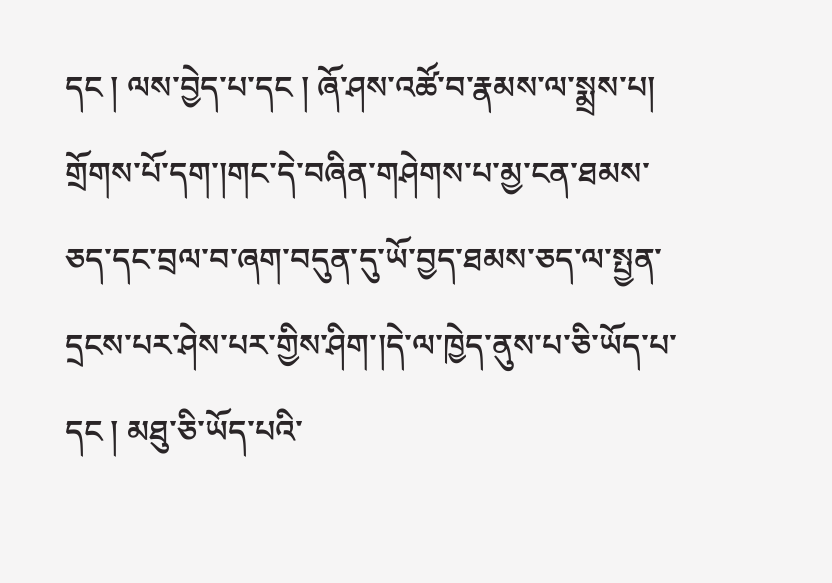དང ། ལས་བྱེད་པ་དང ། ཞོ་ཤས་འཚོ་བ་རྣམས་ལ་སྨྲས་པ། གྲོགས་པོ་དག་།གང་དེ་བཞིན་གཤེགས་པ་མྱ་ངན་ཐམས་ཅད་དང་བྲལ་བ་ཞག་བདུན་དུ་ཡོ་བྱད་ཐམས་ཅད་ལ་སྤྱན་དྲངས་པར་ཤེས་པར་གྱིས་ཤིག་།དེ་ལ་ཁྱེད་ནུས་པ་ཅི་ཡོད་པ་དང ། མཐུ་ཅི་ཡོད་པའི་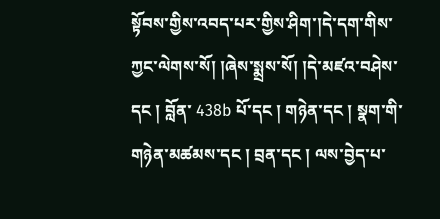སྟོབས་གྱིས་འབད་པར་གྱིས་ཤིག་།དེ་དག་གིས་ཀྱང་ལེགས་སོ། །ཞེས་སྨྲས་སོ། །དེ་མཛའ་བཤེས་དང ། བློན་ 438b པོ་དང ། གཉེན་དང ། སྣག་གི་གཉེན་མཚམས་དང ། བྲན་དང ། ལས་བྱེད་པ་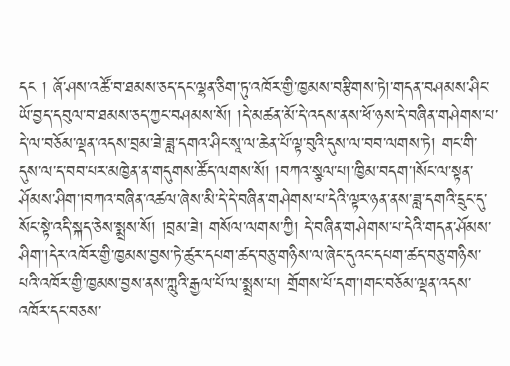དང ། ཞོ་ཤས་འཚོ་བ་ཐམས་ཅད་དང་ལྷན་ཅིག་ཏུ་འཁོར་གྱི་ཁྱམས་བརྩིགས་ཏེ།་གདན་བཤམས་ཤིང་ཡོ་བྱད་དབུལ་བ་ཐམས་ཅད་ཀྱང་བཤམས་སོ། །དེ་མཚན་མོ་དེ་འདས་ནས་ཕོ་ཉས་དེ་བཞིན་གཤེགས་པ་དེ་ལ་བཅོམ་ལྡན་འདས་བྲམ་ཟེ་ཟླ་དགའ་ཤིང་སཱ་ལ་ཆེན་པོ་ལྟ་བུའི་དུས་ལ་བབ་ལགས་ཏེ། གང་གི་དུས་ལ་ད་བབ་པར་མཁྱེན་ན་གདུགས་ཚོད་ལགས་སོ། །བཀའ་སྩལ་པ།་ཁྱིམ་བདག་།སོང་ལ་སྟན་ཤོམས་ཤིག་།བཀའ་བཞིན་འཚལ་ཞེས་མི་དེ་དེ་བཞིན་གཤེགས་པ་དེའི་ལྟར་ཉན་ནས་ཟླ་དགའི་དྲུང་དུ་སོང་སྟེ་འདི་སྐད་ཅེས་སྨྲས་སོ། །བྲམ་ཟེ། གསོལ་ལགས་ཀྱི། དེ་བཞིན་གཤེགས་པ་དེའི་གདན་ཤོམས་ཤིག་།དེར་འཁོར་གྱི་ཁྱམས་བྱས་ཏེ་ཚུར་དཔག་ཚད་བཅུ་གཉིས་ལ་ཞེང་དུའང་དཔག་ཚད་བཅུ་གཉིས་པའི་འཁོར་གྱི་ཁྱམས་བྱས་ནས་ཀླུའི་རྒྱལ་པོ་ལ་སྨྲས་པ། གྲོགས་པོ་དག་།གང་བཅོམ་ལྡན་འདས་འཁོར་དང་བཅས་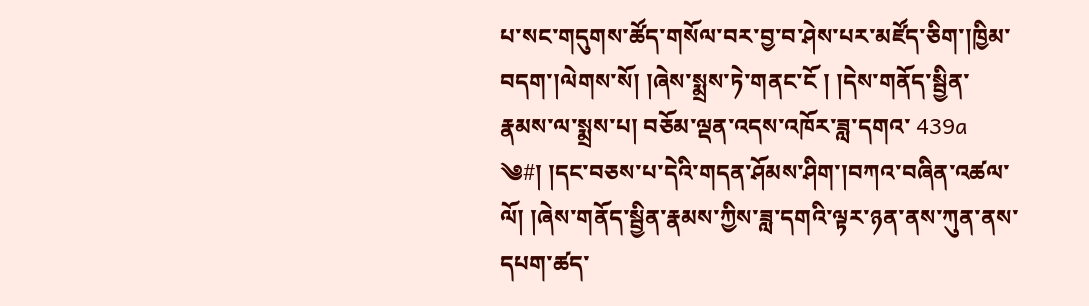པ་སང་གདུགས་ཚོད་གསོལ་བར་བྱ་བ་ཤེས་པར་མཛོད་ཅིག་།ཁྱིམ་བདག་།ལེགས་སོ། །ཞེས་སྨྲས་ཏེ་གནང་ངོ ། །དེས་གནོད་སྦྱིན་རྣམས་ལ་སྨྲས་པ། བཅོམ་ལྡན་འདས་འཁོར་ཟླ་དགའ་ 439a ༄#། །དང་བཅས་པ་དེའི་གདན་ཤོམས་ཤིག་།བཀའ་བཞིན་འཚལ་ལོ། །ཞེས་གནོད་སྦྱིན་རྣམས་ཀྱིས་ཟླ་དགའི་ལྟར་ཉན་ནས་ཀུན་ནས་དཔག་ཚད་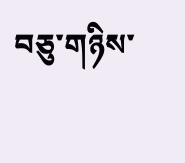བཅུ་གཉིས་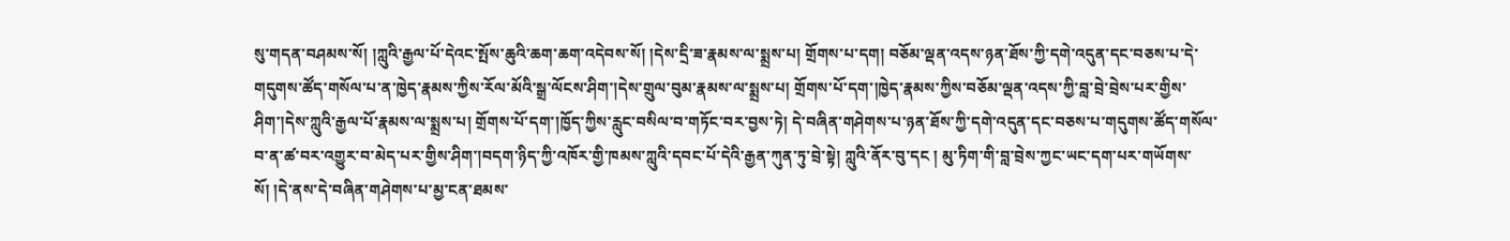སུ་གདན་བཤམས་སོ། །ཀླུའི་རྒྱལ་པོ་དེའང་སྤོས་ཆུའི་ཆག་ཆག་འདེབས་སོ། །དེས་དྲི་ཟ་རྣམས་ལ་སྨྲས་པ། གྲོགས་པ་དག། བཅོམ་ལྡན་འདས་ཉན་ཐོས་ཀྱི་དགེ་འདུན་དང་བཅས་པ་དེ་གདུགས་ཚོད་གསོལ་པ་ན་ཁྱེད་རྣམས་ཀྱིས་རོལ་མོའི་སྒྲ་ལོངས་ཤིག་།དེས་གྲུལ་བུམ་རྣམས་ལ་སྨྲས་པ། གྲོགས་པོ་དག་།ཁྱེད་རྣམས་ཀྱིས་བཅོམ་ལྡན་འདས་ཀྱི་བླ་བྲེ་བྲེས་པར་གྱིས་ཤིག་།དེས་ཀླུའི་རྒྱལ་པོ་རྣམས་ལ་སྨྲས་པ། གྲོགས་པོ་དག་།ཁྱོད་ཀྱིས་རླུང་བསིལ་བ་གཏོང་བར་བྱས་ཏེ། དེ་བཞིན་གཤེགས་པ་ཉན་ཐོས་ཀྱི་དགེ་འདུན་དང་བཅས་པ་གདུགས་ཚོད་གསོལ་བ་ན་ཚ་བར་འགྱུར་བ་མེད་པར་གྱིས་ཤིག་།བདག་ཉིད་ཀྱི་འཁོར་གྱི་ཁམས་ཀླུའི་དབང་པོ་དེའི་རྒྱན་ཀུན་ཏུ་བྲེ་སྟེ། ཀླུའི་ནོར་བུ་དང ། མུ་ཏིག་གི་བླ་བྲེས་ཀྱང་ཡང་དག་པར་གཡོགས་སོ། །དེ་ནས་དེ་བཞིན་གཤེགས་པ་མྱ་ངན་ཐམས་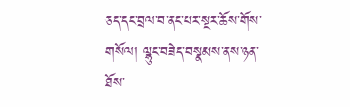ཅད་དང་བྲལ་བ་ནང་པར་སྔར་ཆོས་གོས་གསོལ། ལྷུང་བཟེད་བསྣམས་ནས་ཉན་ཐོས་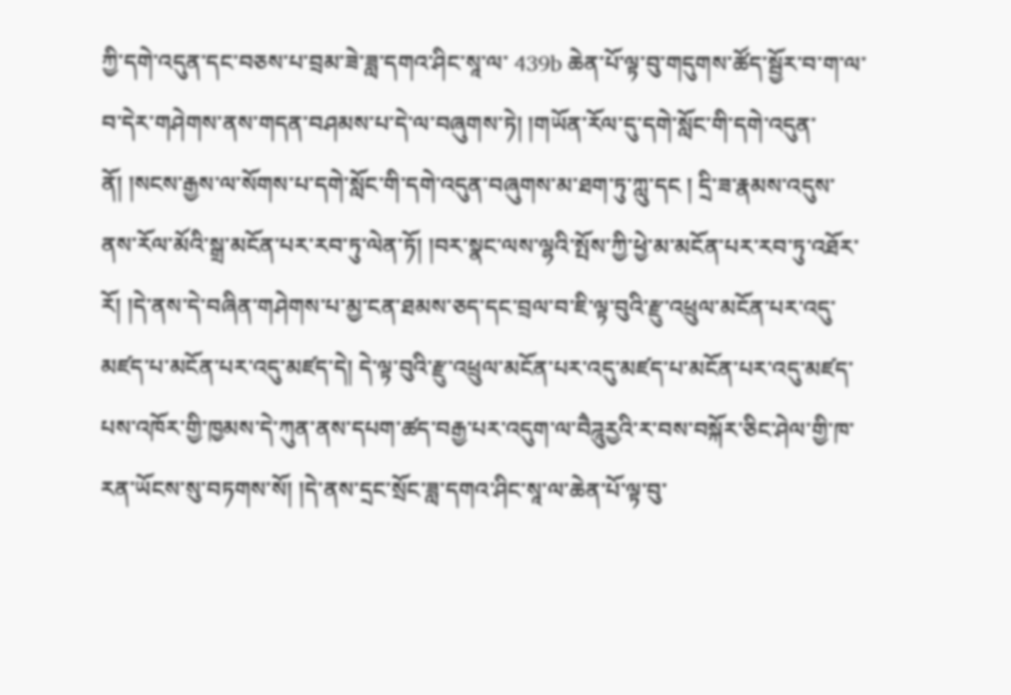ཀྱི་དགེ་འདུན་དང་བཅས་པ་བྲམ་ཟེ་ཟླ་དགའ་ཤིང་སཱ་ལ་ 439b ཆེན་པོ་ལྟ་བུ་གདུགས་ཚོད་སྦྱོར་བ་ག་ལ་བ་དེར་གཤེགས་ནས་གདན་བཤམས་པ་དེ་ལ་བཞུགས་ཏེ། །གཡོན་རོལ་དུ་དགེ་སློང་གི་དགེ་འདུན་ནོ། །སངས་རྒྱས་ལ་སོགས་པ་དགེ་སློང་གི་དགེ་འདུན་བཞུགས་མ་ཐག་ཏུ་ཀླུ་དང ། དྲི་ཟ་རྣམས་འདུས་ནས་རོལ་མོའི་སྒྲ་མངོན་པར་རབ་ཏུ་ལེན་ཏོ། །བར་སྣང་ལས་ལྷའི་སྤོས་ཀྱི་ཕྱེ་མ་མངོན་པར་རབ་ཏུ་འཐོར་རོ། །དེ་ནས་དེ་བཞིན་གཤེགས་པ་མྱ་ངན་ཐམས་ཅད་དང་བྲལ་བ་ཇི་ལྟ་བུའི་རྫུ་འཕྲུལ་མངོན་པར་འདུ་མཛད་པ་མངོན་པར་འདུ་མཛད་དེ། དེ་ལྟ་བུའི་རྫུ་འཕྲུལ་མངོན་པར་འདུ་མཛད་པ་མངོན་པར་འདུ་མཛད་པས་འཁོར་གྱི་ཁྱམས་དེ་ཀུན་ནས་དཔག་ཚད་བརྒྱ་པར་འདུག་ལ་བཻཌཱུརྱའི་ར་བས་བསྐོར་ཅིང་ཤེལ་གྱི་ཁ་རན་ཡོངས་སུ་བཏགས་སོ། །དེ་ནས་དྲང་སྲོང་ཟླ་དགའ་ཤིང་སཱ་ལ་ཆེན་པོ་ལྟ་བུ་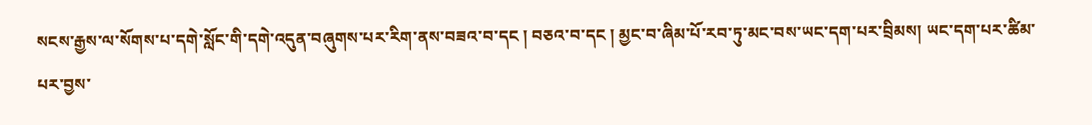སངས་རྒྱས་ལ་སོགས་པ་དགེ་སློང་གི་དགེ་འདུན་བཞུགས་པར་རིག་ནས་བཟའ་བ་དང ། བཅའ་བ་དང ། མྱང་བ་ཞིམ་པོ་རབ་ཏུ་མང་བས་ཡང་དག་པར་བྲིམས། ཡང་དག་པར་ཚིམ་པར་བྱས་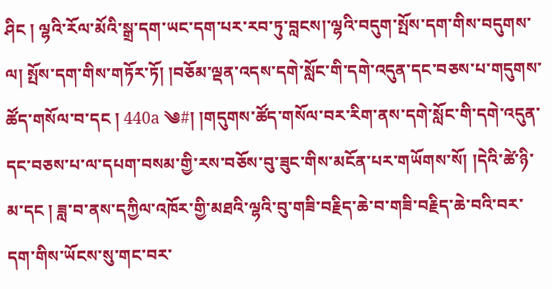ཤིང ། ལྷའི་རོལ་མོའི་སྒྲ་དག་ཡང་དག་པར་རབ་ཏུ་བླངས།་ལྷའི་བདུག་སྤོས་དག་གིས་བདུགས་ལ། སྤོས་དག་གིས་གཏོར་ཏོ། །བཅོམ་ལྡན་འདས་དགེ་སློང་གི་དགེ་འདུན་དང་བཅས་པ་གདུགས་ཚོད་གསོལ་བ་དང ། 440a ༄#། །གདུགས་ཚོད་གསོལ་བར་རིག་ནས་དགེ་སློང་གི་དགེ་འདུན་དང་བཅས་པ་ལ་དཔག་བསམ་གྱི་རས་བཅོས་བུ་ཟུང་གིས་མངོན་པར་གཡོགས་སོ། །དེའི་ཚེ་ཉི་མ་དང ། ཟླ་བ་ནས་དཀྱིལ་འཁོར་གྱི་མཐའི་ལྷའི་བུ་གཟི་བརྗིད་ཆེ་བ་གཟི་བརྗིད་ཆེ་བའི་བར་དག་གིས་ཡོངས་སུ་གང་བར་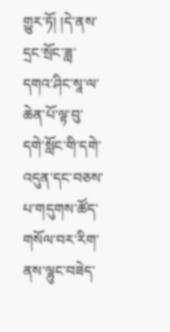གྱུར་ཏོ། །དེ་ནས་དྲང་སྲོང་ཟླ་དགའ་ཤིང་སཱ་ལ་ཆེན་པོ་ལྟ་བུ་དགེ་སློང་གི་དགེ་འདུན་དང་བཅས་པ་གདུགས་ཚོད་གསོལ་བར་རིག་ནས་ལྷུང་བཟེད་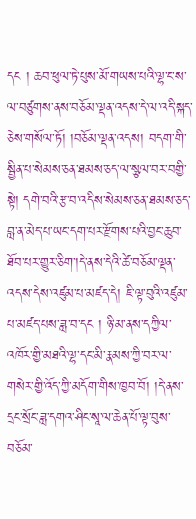དང ། ཆབ་ཕུལ་ཏེ་པུས་མོ་གཡས་པའི་ལྷ་ང་ས་ལ་བཙུགས་ནས་བཅོམ་ལྡན་འདས་དེ་ལ་འདི་སྐད་ཅེས་གསོལ་ཏོ། །བཅོམ་ལྡན་འདས། བདག་གི་སྦྱིན་པ་སེམས་ཅན་ཐམས་ཅད་ལ་སྩལ་བར་བགྱི་སྟེ། དགེ་བའི་རྩ་བ་འདིས་སེམས་ཅན་ཐམས་ཅད་བླ་ན་མེད་པ་ཡང་དག་པར་རྫོགས་པའི་བྱང་ཆུབ་ཐོབ་པར་གྱུར་ཅིག་།དེ་ནས་དེའི་ཚེ་བཅོམ་ལྡན་འདས་དེས་འཛུམ་པ་མཛད་དེ། ཇི་ལྟ་བུའི་འཛུམ་པ་མཛད་པས་ཟླ་བ་དང ། ཉི་མ་ནས་དཀྱིལ་འཁོར་གྱི་མཐའི་ལྷ་དང་མི་རྣམས་ཀྱི་བར་ལ་གསེར་གྱི་འོད་ཀྱི་མདོག་གིས་ཁྱབ་བོ། །དེ་ནས་དྲང་སྲོང་ཟླ་དགའ་ཤིང་སཱ་ལ་ཆེན་པོ་ལྟ་བུས་བཅོམ་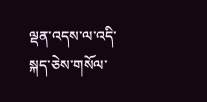ལྡན་འདས་ལ་འདི་སྐད་ཅེས་གསོལ་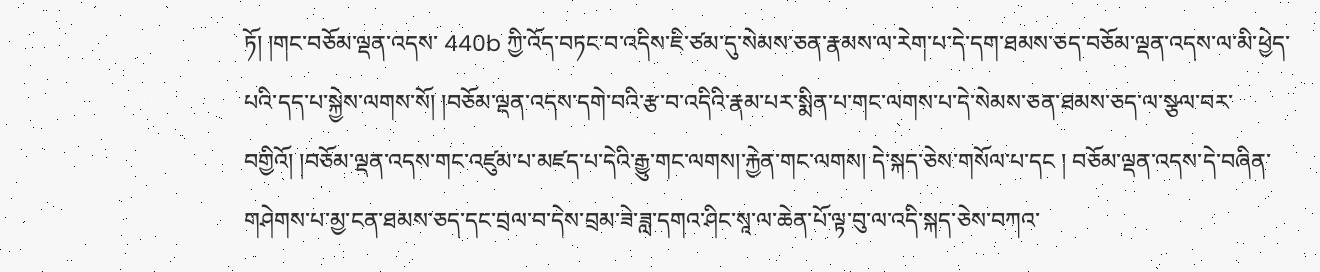ཏོ། །གང་བཅོམ་ལྡན་འདས་ 440b ཀྱི་འོད་བཏང་བ་འདིས་ཇི་ཙམ་དུ་སེམས་ཅན་རྣམས་ལ་རེག་པ་དེ་དག་ཐམས་ཅད་བཅོམ་ལྡན་འདས་ལ་མི་ཕྱེད་པའི་དད་པ་སྐྱེས་ལགས་སོ། །བཅོམ་ལྡན་འདས་དགེ་བའི་རྩ་བ་འདིའི་རྣམ་པར་སྨིན་པ་གང་ལགས་པ་དེ་སེམས་ཅན་ཐམས་ཅད་ལ་སྩལ་བར་བགྱིའོ། །བཅོམ་ལྡན་འདས་གང་འཛུམ་པ་མཛད་པ་དེའི་རྒྱུ་གང་ལགས།་རྐྱེན་གང་ལགས། དེ་སྐད་ཅེས་གསོལ་པ་དང ། བཅོམ་ལྡན་འདས་དེ་བཞིན་གཤེགས་པ་མྱ་ངན་ཐམས་ཅད་དང་བྲལ་བ་དེས་བྲམ་ཟེ་ཟླ་དགའ་ཤིང་སཱ་ལ་ཆེན་པོ་ལྟ་བུ་ལ་འདི་སྐད་ཅེས་བཀའ་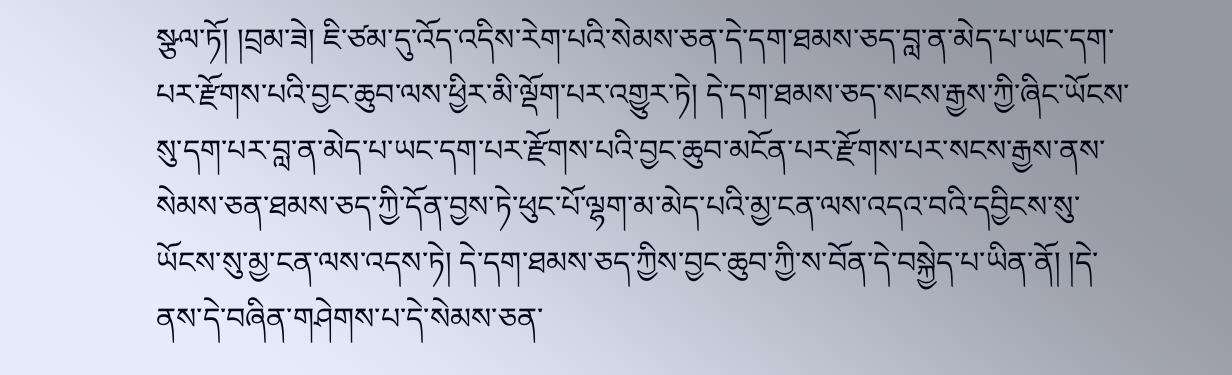སྩལ་ཏོ། །བྲམ་ཟེ། ཇི་ཙམ་དུ་འོད་འདིས་རེག་པའི་སེམས་ཅན་དེ་དག་ཐམས་ཅད་བླ་ན་མེད་པ་ཡང་དག་པར་རྫོགས་པའི་བྱང་ཆུབ་ལས་ཕྱིར་མི་ལྡོག་པར་འགྱུར་ཏེ། དེ་དག་ཐམས་ཅད་སངས་རྒྱས་ཀྱི་ཞིང་ཡོངས་སུ་དག་པར་བླ་ན་མེད་པ་ཡང་དག་པར་རྫོགས་པའི་བྱང་ཆུབ་མངོན་པར་རྫོགས་པར་སངས་རྒྱས་ནས་སེམས་ཅན་ཐམས་ཅད་ཀྱི་དོན་བྱས་ཏེ་ཕུང་པོ་ལྷག་མ་མེད་པའི་མྱ་ངན་ལས་འདའ་བའི་དབྱིངས་སུ་ཡོངས་སུ་མྱ་ངན་ལས་འདས་ཏེ། དེ་དག་ཐམས་ཅད་ཀྱིས་བྱང་ཆུབ་ཀྱི་ས་བོན་དེ་བསྐྱེད་པ་ཡིན་ནོ། །དེ་ནས་དེ་བཞིན་གཤེགས་པ་དེ་སེམས་ཅན་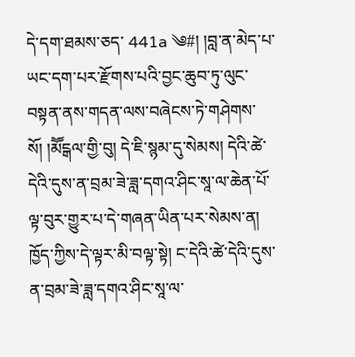དེ་དག་ཐམས་ཅད་ 441a ༄#། །བླ་ན་མེད་པ་ཡང་དག་པར་རྫོགས་པའི་བྱང་ཆུབ་ཏུ་ལུང་བསྟན་ནས་གདན་ལས་བཞེངས་ཏེ་གཤེགས་སོ། །མཽངྒལ་གྱི་བུ། དེ་ཇི་སྙམ་དུ་སེམས། དེའི་ཚེ་དེའི་དུས་ན་བྲམ་ཟེ་ཟླ་དགའ་ཤིང་སཱ་ལ་ཆེན་པོ་ལྟ་བུར་གྱུར་པ་དེ་གཞན་ཡིན་པར་སེམས་ན། ཁྱོད་ཀྱིས་དེ་ལྟར་མི་བལྟ་སྟེ། ང་དེའི་ཚེ་དེའི་དུས་ན་བྲམ་ཟེ་ཟླ་དགའ་ཤིང་སཱ་ལ་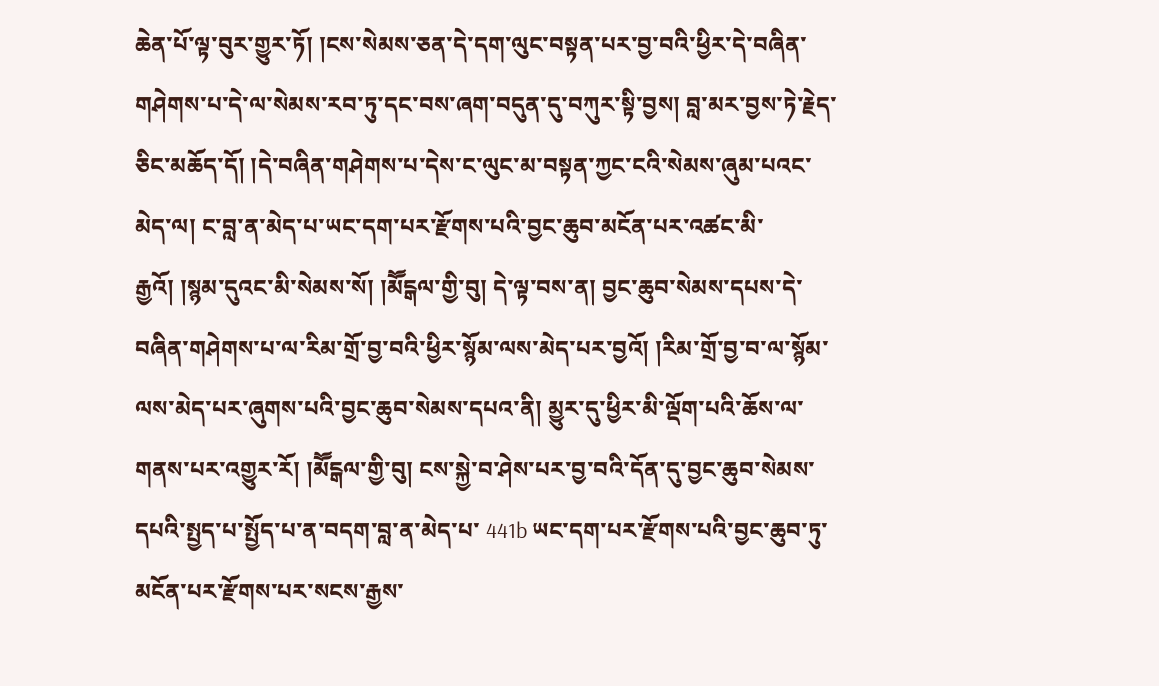ཆེན་པོ་ལྟ་བུར་གྱུར་ཏོ། །ངས་སེམས་ཅན་དེ་དག་ལུང་བསྟན་པར་བྱ་བའི་ཕྱིར་དེ་བཞིན་གཤེགས་པ་དེ་ལ་སེམས་རབ་ཏུ་དང་བས་ཞག་བདུན་དུ་བཀུར་སྟི་བྱས། བླ་མར་བྱས་ཏེ་རྗེད་ཅིང་མཆོད་དོ། །དེ་བཞིན་གཤེགས་པ་དེས་ང་ལུང་མ་བསྟན་ཀྱང་ངའི་སེམས་ཞུམ་པའང་མེད་ལ། ང་བླ་ན་མེད་པ་ཡང་དག་པར་རྫོགས་པའི་བྱང་ཆུབ་མངོན་པར་འཚང་མི་རྒྱའོ། །སྙམ་དུའང་མི་སེམས་སོ། །མཽངྒལ་གྱི་བུ། དེ་ལྟ་བས་ན། བྱང་ཆུབ་སེམས་དཔས་དེ་བཞིན་གཤེགས་པ་ལ་རིམ་གྲོ་བྱ་བའི་ཕྱིར་སྙོམ་ལས་མེད་པར་བྱའོ། །རིམ་གྲོ་བྱ་བ་ལ་སྙོམ་ལས་མེད་པར་ཞུགས་པའི་བྱང་ཆུབ་སེམས་དཔའ་ནི། མྱུར་དུ་ཕྱིར་མི་ལྡོག་པའི་ཆོས་ལ་གནས་པར་འགྱུར་རོ། །མཽངྒལ་གྱི་བུ། ངས་སྐྱེ་བ་ཤེས་པར་བྱ་བའི་དོན་དུ་བྱང་ཆུབ་སེམས་དཔའི་སྤྱད་པ་སྤྱོད་པ་ན་བདག་བླ་ན་མེད་པ་ 441b ཡང་དག་པར་རྫོགས་པའི་བྱང་ཆུབ་ཏུ་མངོན་པར་རྫོགས་པར་སངས་རྒྱས་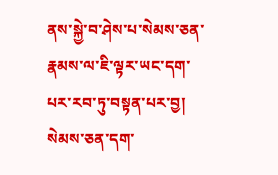ནས་སྐྱེ་བ་ཤེས་པ་སེམས་ཅན་རྣམས་ལ་ཇི་ལྟར་ཡང་དག་པར་རབ་ཏུ་བསྟན་པར་བྱ། སེམས་ཅན་དག་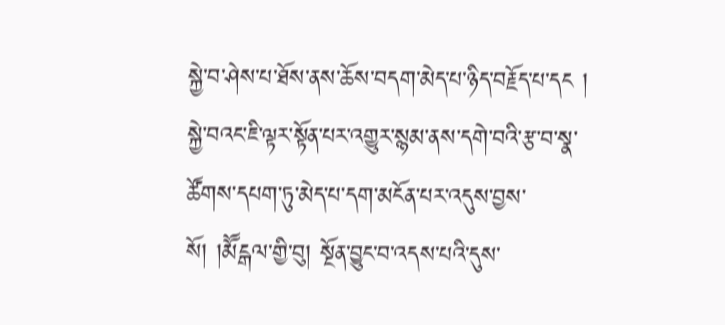སྐྱེ་བ་ཤེས་པ་ཐོས་ནས་ཆོས་བདག་མེད་པ་ཉིད་བརྗོད་པ་དང ། སྐྱེ་བའང་ཇི་ལྟར་སྟོན་པར་འགྱུར་སྙམ་ནས་དགེ་བའི་རྩ་བ་སྣ་ཚོགས་དཔག་ཏུ་མེད་པ་དག་མངོན་པར་འདུས་བྱས་སོ། །མཽངྒལ་གྱི་བུ། སྔོན་བྱུང་བ་འདས་པའི་དུས་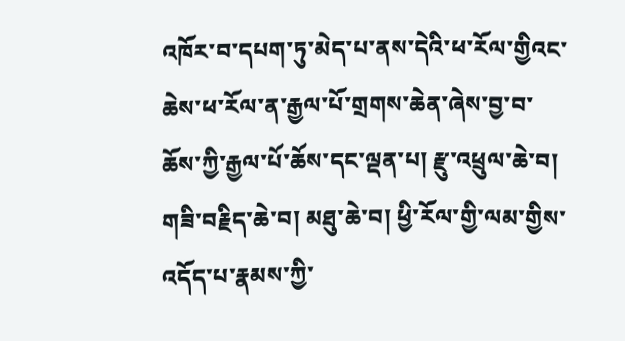འཁོར་བ་དཔག་ཏུ་མེད་པ་ནས་དེའི་ཕ་རོལ་གྱིའང་ཆེས་ཕ་རོལ་ན་རྒྱལ་པོ་གྲགས་ཆེན་ཞེས་བྱ་བ་ཆོས་ཀྱི་རྒྱལ་པོ་ཆོས་དང་ལྡན་པ། རྫུ་འཕྲུལ་ཆེ་བ། གཟི་བརྗིད་ཆེ་བ། མཐུ་ཆེ་བ། ཕྱི་རོལ་གྱི་ལམ་གྱིས་འདོད་པ་རྣམས་ཀྱི་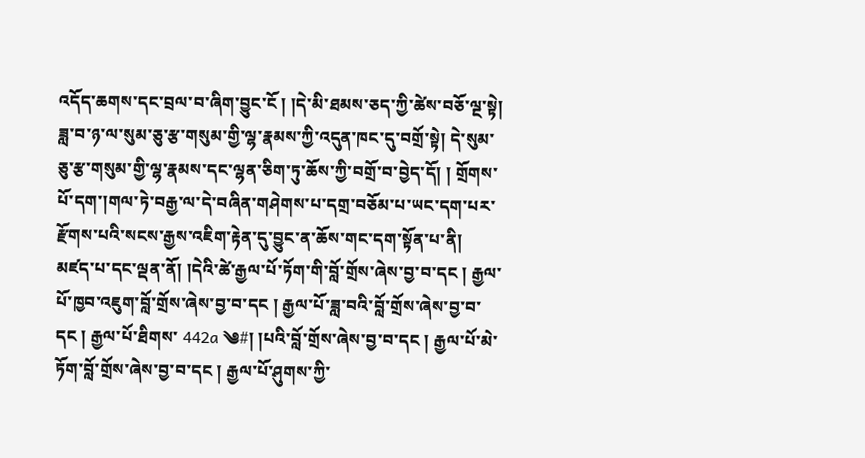འདོད་ཆགས་དང་བྲལ་བ་ཞིག་བྱུང་ངོ ། །དེ་མི་ཐམས་ཅད་ཀྱི་ཚེས་བཅོ་ལྔ་སྟེ། ཟླ་བ་ཉ་ལ་སུམ་ཅུ་རྩ་གསུམ་གྱི་ལྷ་རྣམས་ཀྱི་འདུན་ཁང་དུ་བགྲོ་སྟེ། དེ་སུམ་ཅུ་རྩ་གསུམ་གྱི་ལྷ་རྣམས་དང་ལྷན་ཅིག་ཏུ་ཆོས་ཀྱི་བགྲོ་བ་བྱེད་དོ། ། གྲོགས་པོ་དག་།གལ་ཏེ་བརྒྱ་ལ་དེ་བཞིན་གཤེགས་པ་དགྲ་བཅོམ་པ་ཡང་དག་པར་རྫོགས་པའི་སངས་རྒྱས་འཇིག་རྟེན་དུ་བྱུང་ན་ཆོས་གང་དག་སྟོན་པ་ནི། མཛད་པ་དང་ལྡན་ནོ། །དེའི་ཚེ་རྒྱལ་པོ་ཏོག་གི་བློ་གྲོས་ཞེས་བྱ་བ་དང ། རྒྱལ་པོ་ཁྱབ་འཇུག་བློ་གྲོས་ཞེས་བྱ་བ་དང ། རྒྱལ་པོ་ཟླ་བའི་བློ་གྲོས་ཞེས་བྱ་བ་དང ། རྒྱལ་པོ་ཐིགས་ 442a ༄#། །པའི་བློ་གྲོས་ཞེས་བྱ་བ་དང ། རྒྱལ་པོ་མེ་ཏོག་བློ་གྲོས་ཞེས་བྱ་བ་དང ། རྒྱལ་པོ་ཤུགས་ཀྱི་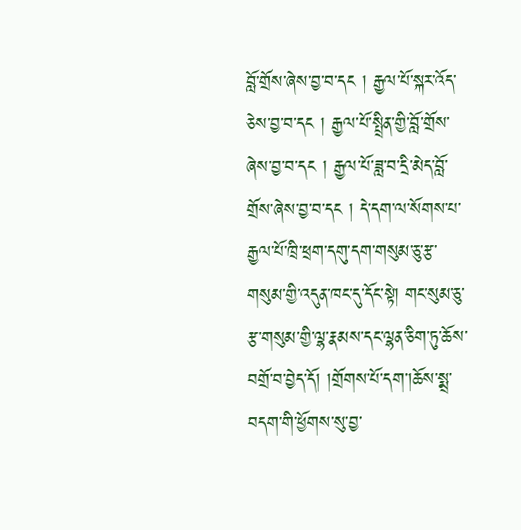བློ་གྲོས་ཞེས་བྱ་བ་དང ། རྒྱལ་པོ་སྐར་འོད་ཅེས་བྱ་བ་དང ། རྒྱལ་པོ་སྤྲིན་གྱི་བློ་གྲོས་ཞེས་བྱ་བ་དང ། རྒྱལ་པོ་ཟླ་བ་དྲི་མེད་བློ་གྲོས་ཞེས་བྱ་བ་དང ། དེ་དག་ལ་སོགས་པ་རྒྱལ་པོ་ཁྲི་ཕྲག་དགུ་དག་གསུམ་ཅུ་རྩ་གསུམ་གྱི་འདུན་ཁང་དུ་དོང་སྟེ། གང་སུམ་ཅུ་རྩ་གསུམ་གྱི་ལྷ་རྣམས་དང་ལྷན་ཅིག་ཏུ་ཆོས་བགྲོ་བ་བྱེད་དོ། །གྲོགས་པོ་དག་།ཆོས་སྨྲ་བདག་གི་ཕྱོགས་སུ་བྱ་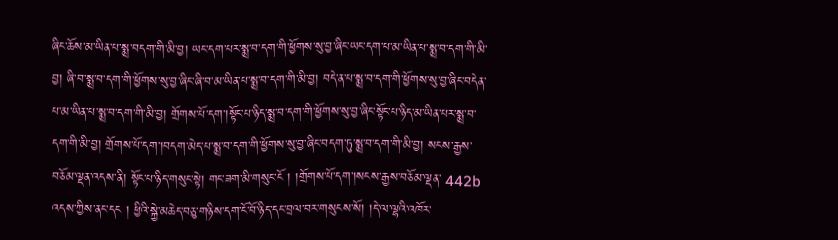ཞིང་ཆོས་མ་ཡིན་པ་སྨྲ་བདག་གི་མི་བྱ། ཡང་དག་པར་སྨྲ་བ་དག་གི་ཕྱོགས་སུ་བྱ་ཞིང་ཡང་དག་པ་མ་ཡིན་པ་སྨྲ་བ་དག་གི་མི་བྱ། ཞི་བ་སྨྲ་བ་དག་གི་ཕྱོགས་སུ་བྱ་ཞིང་ཞི་བ་མ་ཡིན་པ་སྨྲ་བ་དག་གི་མི་བྱ། བདེ་ན་པ་སྨྲ་བ་དག་གི་ཕྱོགས་སུ་བྱ་ཞིང་བདེན་པ་མ་ཡིན་པ་སྨྲ་བ་དག་གི་མི་བྱ། གྲོགས་པོ་དག་།སྟོང་པ་ཉིད་སྨྲ་བ་དག་གི་ཕྱོགས་སུ་བྱ་ཞིང་སྟོང་པ་ཉིད་མ་ཡིན་པར་སྨྲ་བ་དག་གི་མི་བྱ། གྲོགས་པོ་དག་།བདག་མེད་པ་སྨྲ་བ་དག་གི་ཕྱོགས་སུ་བྱ་ཞིང་བདག་ཏུ་སྨྲ་བ་དག་གི་མི་བྱ། སངས་རྒྱས་བཅོམ་ལྡན་འདས་ནི། སྟོང་པ་ཉིད་གསུང་སྟེ། གང་ཟག་མི་གསུང་ངོ ། །གྲོགས་པོ་དག་།སངས་རྒྱས་བཅོམ་ལྡན་ 442b འདས་ཀྱིས་ནང་དང ། ཕྱིའི་སྐྱེ་མཆེད་བཅུ་གཉིས་དག་ངོ་བོ་ཉིད་དང་བྲལ་བར་གསུངས་སོ། །དེ་ལ་ལྷའི་འཁོར་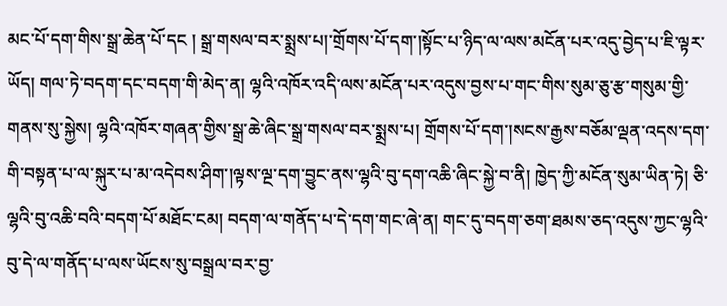མང་པོ་དག་གིས་སྒྲ་ཆེན་པོ་དང ། སྒྲ་གསལ་བར་སྨྲས་པ།་གྲོགས་པོ་དག་།སྟོང་པ་ཉིད་ལ་ལས་མངོན་པར་འདུ་བྱེད་པ་ཇི་ལྟར་ཡོད། གལ་ཏེ་བདག་དང་བདག་གི་མེད་ན། ལྷའི་འཁོར་འདི་ལས་མངོན་པར་འདུས་བྱས་པ་གང་གིས་སུམ་ཅུ་རྩ་གསུམ་གྱི་གནས་སུ་སྐྱེས། ལྷའི་འཁོར་གཞན་གྱིས་སྒྲ་ཆེ་ཞིང་སྒྲ་གསལ་བར་སྨྲས་པ། གྲོགས་པོ་དག་།སངས་རྒྱས་བཅོམ་ལྡན་འདས་དག་གི་བསྟན་པ་ལ་སྐུར་པ་མ་འདེབས་ཤིག་།ལྟས་ལྔ་དག་བྱུང་ནས་ལྷའི་བུ་དག་འཆི་ཞིང་སྐྱེ་བ་ནི། ཁྱེད་ཀྱི་མངོན་སུམ་ཡིན་ཏེ། ཅི་ལྷའི་བུ་འཆི་བའི་བདག་པོ་མཐོང་ངམ། བདག་ལ་གནོད་པ་དེ་དག་གང་ཞེ་ན། གང་དུ་བདག་ཅག་ཐམས་ཅད་འདུས་ཀྱང་ལྷའི་བུ་དེ་ལ་གནོད་པ་ལས་ཡོངས་སུ་བསྒྲལ་བར་བྱ་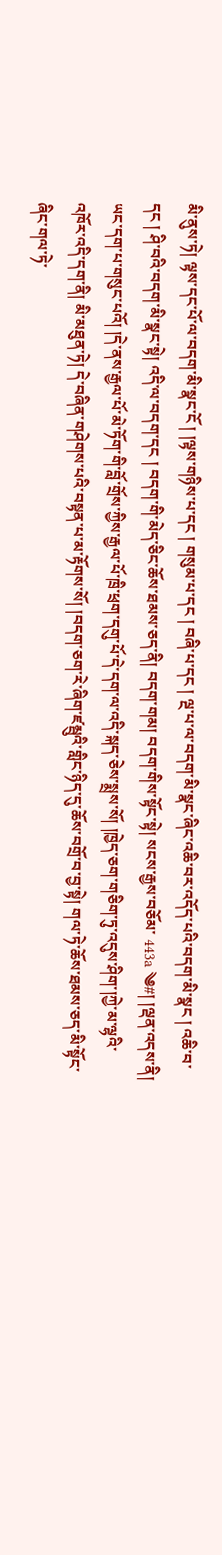མི་ནུས་ཏེ། ལྟས་དང་པོ་ལ་བདག་མི་སྣང་ངོ ། །ལྟས་གཉིས་པ་དང ། གསུམ་པ་དང ། བཞི་པ་དང ། ལྔ་པ་ལ་བདག་མི་སྣང་ཞིང་འཆི་བར་འདོད་པའི་བདག་མི་སྣང ། འཆི་བ་དང ། ཤི་བའི་བདག་མི་སྣང་སྟེ། འདི་ལ་བདག་དང ། བདག་གི་མེད་ཅིང་ཆོས་ཐམས་ཅད་ནི། བདག་གམ། བདག་གིས་སྟོང་སྟེ། སངས་རྒྱས་བཅོམ་ 443a ༄#། །ལྡན་འདས་ནི། ཡང་དག་པ་གསུང་པའོ། །དེ་ནས་རྒྱལ་པོ་མེ་ཏོག་གི་བློ་གྲོས་ཀྱིས་རྒྱལ་པོ་ཁྲི་ཕྲག་དགུ་པོ་དེ་དག་ལ་འདི་སྐད་ཅེས་སྨྲས་སོ། །ཁྱེད་ཅག་གཅིག་ཏུ་འདུས་ཤིག་།ཀྱེ་མ་ལྷའི་འཁོར་འདི་དག་ནི། མི་མཐུན་ཏེ། དེ་བཞིན་གཤེགས་པའི་བསྟན་པ་མ་རྟོགས་སོ། །བདག་ཅག་རེ་ཞིག་ཛམྦུའི་གླིང་ཉིད་དུ་ཆོས་བགྲོ་བ་བྱ་སྟེ། གལ་ཏེ་ཆོས་ཐམས་ཅད་མི་སྟོང་ཞིང་གལ་ཏེ་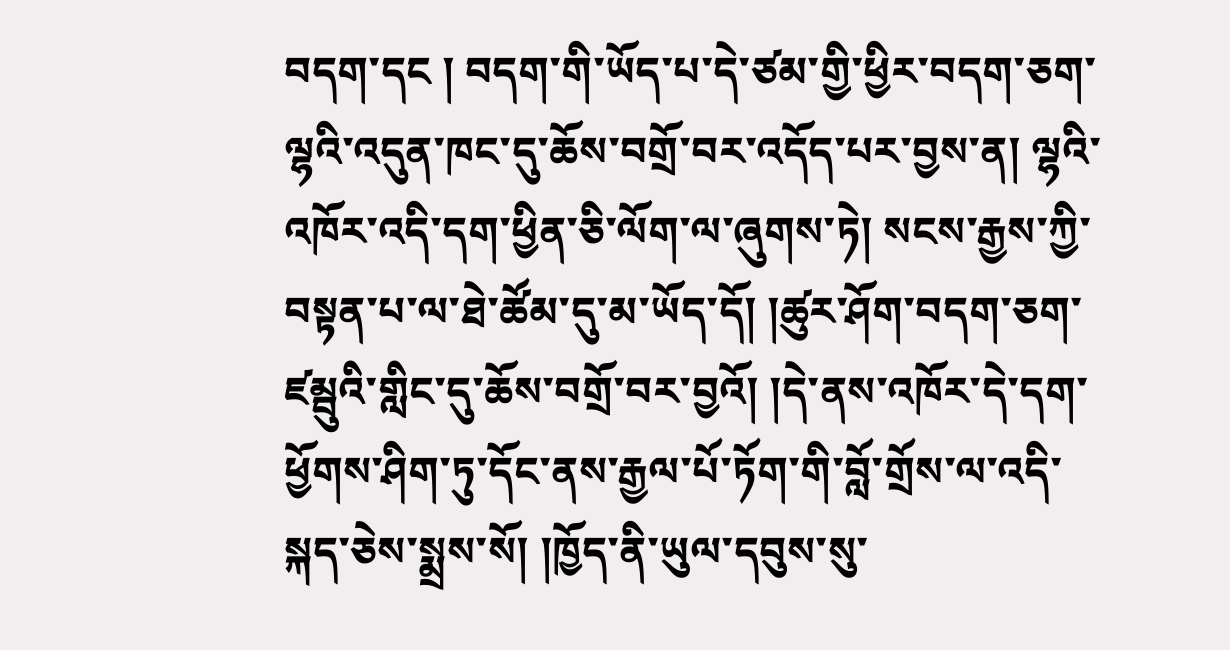བདག་དང ། བདག་གི་ཡོད་པ་དེ་ཙམ་གྱི་ཕྱིར་བདག་ཅག་ལྷའི་འདུན་ཁང་དུ་ཆོས་བགྲོ་བར་འདོད་པར་བྱས་ན། ལྷའི་འཁོར་འདི་དག་ཕྱིན་ཅི་ལོག་ལ་ཞུགས་ཏེ། སངས་རྒྱས་ཀྱི་བསྟན་པ་ལ་ཐེ་ཚོམ་དུ་མ་ཡོད་དོ། །ཚུར་ཤོག་བདག་ཅག་ཛམྦུའི་གླིང་དུ་ཆོས་བགྲོ་བར་བྱའོ། །དེ་ནས་འཁོར་དེ་དག་ཕྱོགས་ཤིག་ཏུ་དོང་ནས་རྒྱལ་པོ་ཏོག་གི་བློ་གྲོས་ལ་འདི་སྐད་ཅེས་སྨྲས་སོ། །ཁྱོད་ནི་ཡུལ་དབུས་སུ་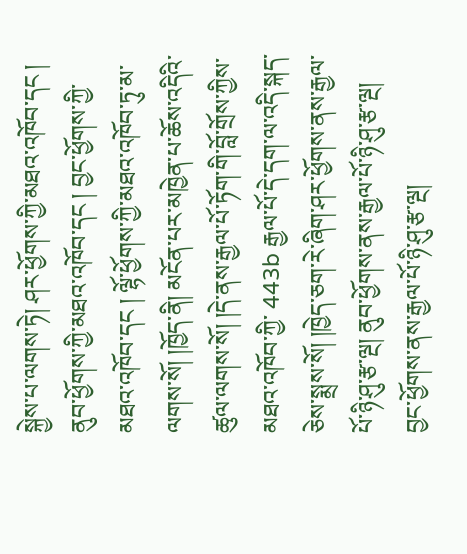སྐྱེས་པ་ལགས་ཏེ། ཤར་ཕྱོགས་ཀྱི་མཐའ་འཁོབ་དང ། ནུབ་ཕྱོགས་ཀྱི་མཐའ་འཁོབ་དང ། བྱང་ཕྱོགས་ཀྱི་མཐའ་འཁོབ་དང ། ལྷོ་ཕྱོགས་ཀྱི་མཐའ་འཁོབ་ཏུ་མ་ལགས་སོ། །ཁྱོད་ནི། མངོན་པར་མཁྱེན་པ་ཆོས་འདིའི་ཚུལ་ལགས་སོ། །དེ་ནས་རྒྱལ་པོ་ཏོག་གི་བློ་གྲོས་ཀྱིས་མཐའ་འཁོབ་ཀྱི་ 443b རྒྱལ་པོ་དེ་དག་ལ་འདི་སྐད་ཅེས་སྨྲས་སོ། །ཁྱེད་ཅག་རེ་ཞིག་ཤར་ཕྱོགས་ནས་རྒྱལ་པོ་ཉི་ཤུ་རྩ་ལྔ། ནུབ་ཕྱོགས་ནས་རྒྱལ་པོ་ཉི་ཤུ་རྩ་ལྔ། བྱང་ཕྱོགས་ནས་རྒྱལ་པོ་ཉི་ཤུ་རྩ་ལྔ།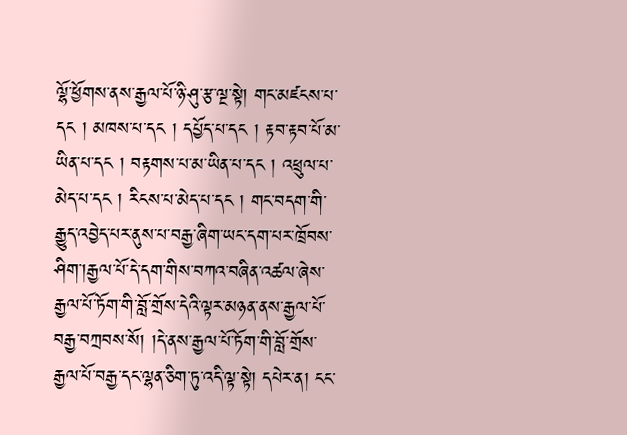ལྷོ་ཕྱོགས་ནས་རྒྱལ་པོ་ཉི་ཤུ་རྩ་ལྔ་སྟེ། གང་མཛངས་པ་དང ། མཁས་པ་དང ། དཔྱོད་པ་དང ། རྟབ་རྟབ་པོ་མ་ཡིན་པ་དང ། བརྟགས་པ་མ་ཡིན་པ་དང ། འཕྲུལ་པ་མེད་པ་དང ། རིངས་པ་མེད་པ་དང ། གང་བདག་གི་རྒྱུད་འབྱེད་པར་ནུས་པ་བརྒྱ་ཞིག་ཡང་དག་པར་ཁྲོབས་ཤིག་།རྒྱལ་པོ་དེ་དག་གིས་བཀའ་བཞིན་འཚལ་ཞེས་རྒྱལ་པོ་ཏོག་གི་བློ་གྲོས་དེའི་ལྟར་མཉན་ནས་རྒྱལ་པོ་བརྒྱ་བཀྲབས་སོ། །དེ་ནས་རྒྱལ་པོ་ཏོག་གི་བློ་གྲོས་རྒྱལ་པོ་བརྒྱ་དང་ལྷན་ཅིག་ཏུ་འདི་ལྟ་སྟེ། དཔེར་ན། ངང་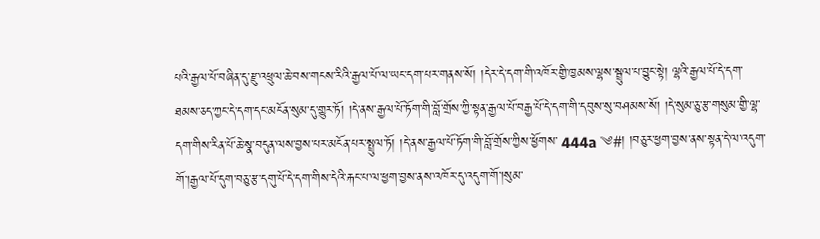པའི་རྒྱལ་པོ་བཞིན་དུ་རྫུ་འཕྲུལ་ཆེ་བས་གངས་རིའི་རྒྱལ་པོ་ལ་ཡང་དག་པར་གནས་སོ། །དེར་དེ་དག་གི་འཁོར་གྱི་ཁྱམས་ལྷས་སྦྲུལ་པ་བྱུང་སྟེ། ལྷའི་རྒྱལ་པོ་དེ་དག་ཐམས་ཅད་ཀྱང་དེ་དག་དང་མངོན་སུམ་དུ་གྱུར་ཏོ། །དེ་ནས་རྒྱལ་པོ་ཏོག་གི་བློ་གྲོས་ཀྱི་སྟན་རྒྱལ་པོ་བརྒྱ་པོ་དེ་དག་གི་དབུས་སུ་བཤམས་སོ། །དེ་སུམ་ཅུ་རྩ་གསུམ་གྱི་ལྷ་དག་གིས་རིན་པོ་ཆེ་སྣ་བདུན་ལས་བྱས་པར་མངོན་པར་སྤྲུལ་ཏོ། །དེ་ནས་རྒྱལ་པོ་ཏོག་གི་བློ་གྲོས་ཀྱིས་ཕྱོགས་ 444a ༄#། །བཅུར་ཕྱག་བྱས་ནས་སྟན་དེ་ལ་འདུག་གོ་།རྒྱལ་པོ་དུག་བཅུ་རྩ་དགུ་པོ་དེ་དག་གིས་དེའི་རྐང་པ་ལ་ཕྱག་བྱས་ནས་འཁོར་དུ་འདུག་གོ་།སུམ་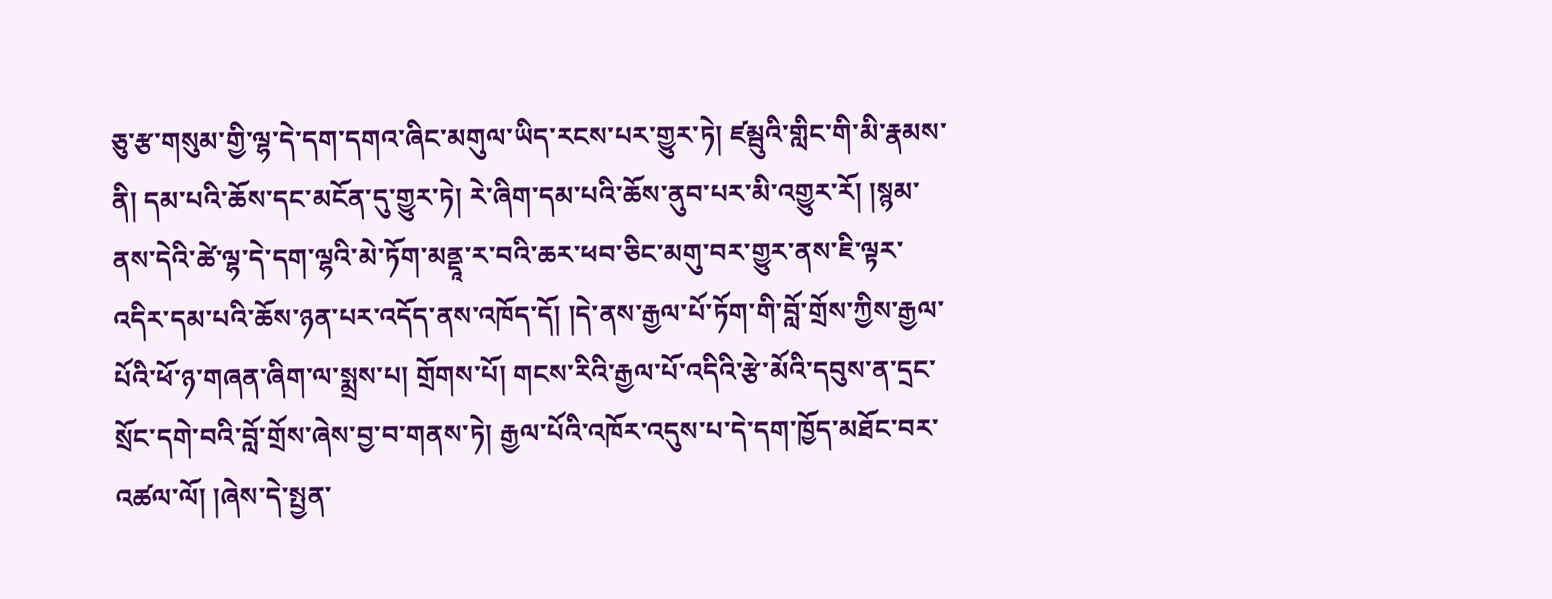ཅུ་རྩ་གསུམ་གྱི་ལྷ་དེ་དག་དགའ་ཞིང་མགུལ་ཡིད་རངས་པར་གྱུར་ཏེ། ཛམྦུའི་གླིང་གི་མི་རྣམས་ནི། དམ་པའི་ཆོས་དང་མངོན་དུ་གྱུར་ཏེ། རེ་ཞིག་དམ་པའི་ཆོས་ནུབ་པར་མི་འགྱུར་རོ། །སྙམ་ནས་དེའི་ཚེ་ལྷ་དེ་དག་ལྷའི་མེ་ཏོག་མནྡཱ་ར་བའི་ཆར་ཕབ་ཅིང་མགུ་བར་གྱུར་ནས་ཇི་ལྟར་འདིར་དམ་པའི་ཆོས་ཉན་པར་འདོད་ནས་འཁོད་དོ། །དེ་ནས་རྒྱལ་པོ་ཏོག་གི་བློ་གྲོས་ཀྱིས་རྒྱལ་པོའི་ཕོ་ཉ་གཞན་ཞིག་ལ་སྨྲས་པ། གྲོགས་པོ། གངས་རིའི་རྒྱལ་པོ་འདིའི་རྩེ་མོའི་དབུས་ན་དྲང་སྲོང་དགེ་བའི་བློ་གྲོས་ཞེས་བྱ་བ་གནས་ཏེ། རྒྱལ་པོའི་འཁོར་འདུས་པ་དེ་དག་ཁྱོད་མཐོང་བར་འཚལ་ལོ། །ཞེས་དེ་སྤྱན་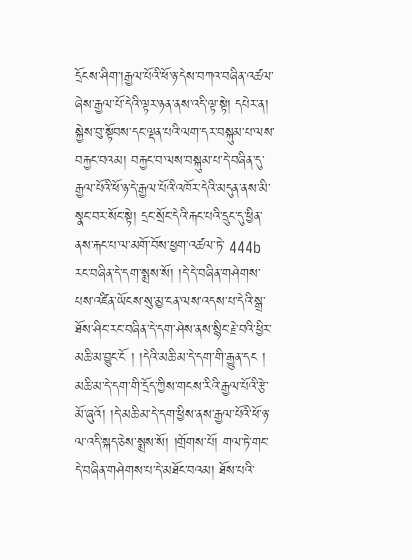དྲོངས་ཤིག་།རྒྱལ་པོའི་ཕོ་ཉ་དེས་བཀའ་བཞིན་འཚལ་ཞེས་རྒྱལ་པོ་དེའི་ལྟར་ཉན་ནས་འདི་ལྟ་སྟེ། དཔེར་ན། སྐྱེས་བུ་སྟོབས་དང་ལྡན་པའི་ལག་དར་བསྐུམ་པ་ལས་བརྐྱང་བའམ། བརྐྱང་བ་ལས་བསྐུམ་པ་དེ་བཞིན་དུ་རྒྱལ་པོའི་ཕོ་ཉ་དེ་རྒྱལ་པོའི་འཁོར་དེའི་མདུན་ནས་མི་སྣང་བར་སོང་སྟེ། དྲང་སྲོང་དེའི་རྐང་པའི་དྲུང་དུ་ཕྱིན་ནས་རྐང་པ་ལ་མགོ་བོས་ཕྱག་འཚལ་ཏེ་ 444b རང་བཞིན་དེ་དག་སྨྲས་སོ། །དེ་དེ་བཞིན་གཤེགས་པས་འཛིན་ཡོངས་སུ་མྱ་ངན་ལས་འདས་པ་དེའི་སྒྲ་ཐོས་ཤིང་རང་བཞིན་དེ་དག་ཤེས་ནས་སྙིང་རྗེ་བའི་ཕྱིར་མཆི་མ་བྱུང་ངོ ། །དེའི་མཆི་མ་དེ་དག་གི་རྒྱུན་དང ། མཆི་མ་དེ་དག་གི་དྲོད་ཀྱིས་གངས་རིའི་རྒྱལ་པོའི་རྩེ་མོ་ཞུའོ། །དེ་མཆི་མ་དེ་དག་ཕྱིས་ནས་རྒྱལ་པོའི་ཕོ་ཉ་ལ་འདི་སྐད་ཅེས་སྨྲས་སོ། །གྲོགས་པོ། གལ་ཏེ་གང་དེ་བཞིན་གཤེགས་པ་དེ་མཐོང་བའམ། ཐོས་པའི་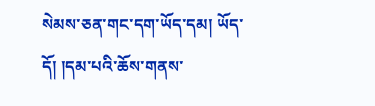སེམས་ཅན་གང་དག་ཡོད་དམ། ཡོད་དོ། །དམ་པའི་ཆོས་གནས་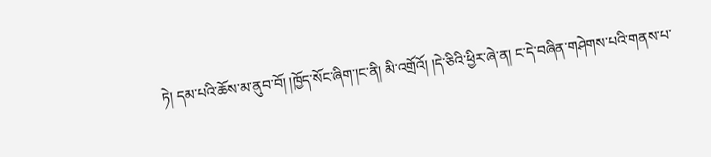ཏེ། དམ་པའི་ཆོས་མ་ནུབ་བོ། །ཁྱོད་སོང་ཞིག་།ང་ནི། མི་འགྲོའོ། །དེ་ཅིའི་ཕྱིར་ཞེ་ན། ང་དེ་བཞིན་གཤེགས་པའི་གནས་པ་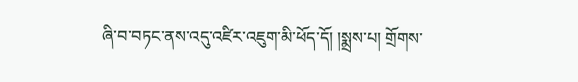ཞི་བ་བཏང་ནས་འདུ་འཛིར་འཇུག་མི་ཕོད་དོ། །སྨྲས་པ། གྲོགས་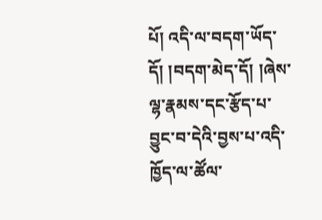པོ། འདི་ལ་བདག་ཡོད་དོ། །བདག་མེད་དོ། །ཞེས་ལྷ་རྣམས་དང་རྩོད་པ་བྱུང་བ་དེའི་བྱས་པ་འདི་ཁྱོད་ལ་ཚོལ་